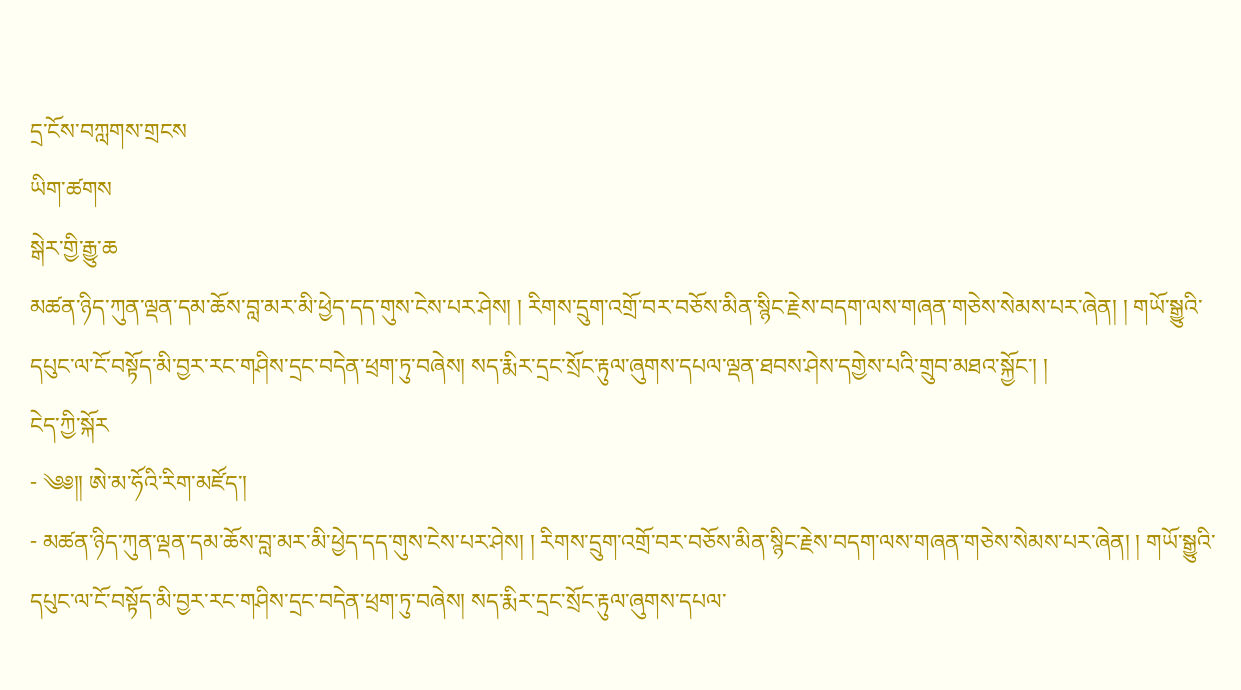དྲ་ངོས་བཀླགས་གྲངས
ཡིག་ཚགས
སྒེར་གྱི་རྒྱུ་ཆ
མཚན་ཉིད་ཀུན་ལྡན་དམ་ཆོས་བླ་མར་མི་ཕྱེད་དད་གུས་ངེས་པར་ཤེས། ། རིགས་དྲུག་འགྲོ་བར་བཅོས་མིན་སྙིང་རྗེས་བདག་ལས་གཞན་གཅེས་སེམས་པར་ཞེན། ། གཡོ་སྒྱུའི་དཔུང་ལ་ངོ་བསྟོད་མི་བྱར་རང་གཤིས་དྲང་བདེན་ཕྲག་ཏུ་བཞེས། སད་རྨིར་དྲང་སྲོང་རྟུལ་ཞུགས་དཔལ་ལྡན་ཐབས་ཤེས་དགྱེས་པའི་གྲུབ་མཐའ་སྐྱོང་། །
ངེད་ཀྱི་སྐོར
- ༄༅།། ཨེ་མ་ཧོའི་རིག་མཛོད་།
- མཚན་ཉིད་ཀུན་ལྡན་དམ་ཆོས་བླ་མར་མི་ཕྱེད་དད་གུས་ངེས་པར་ཤེས། ། རིགས་དྲུག་འགྲོ་བར་བཅོས་མིན་སྙིང་རྗེས་བདག་ལས་གཞན་གཅེས་སེམས་པར་ཞེན། ། གཡོ་སྒྱུའི་དཔུང་ལ་ངོ་བསྟོད་མི་བྱར་རང་གཤིས་དྲང་བདེན་ཕྲག་ཏུ་བཞེས། སད་རྨིར་དྲང་སྲོང་རྟུལ་ཞུགས་དཔལ་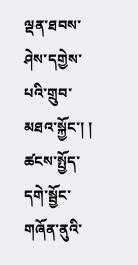ལྡན་ཐབས་ཤེས་དགྱེས་པའི་གྲུབ་མཐའ་སྐྱོང་། །
ཚངས་སྤྱོད་དགེ་སྦྱོང་གཞོན་ནུའི་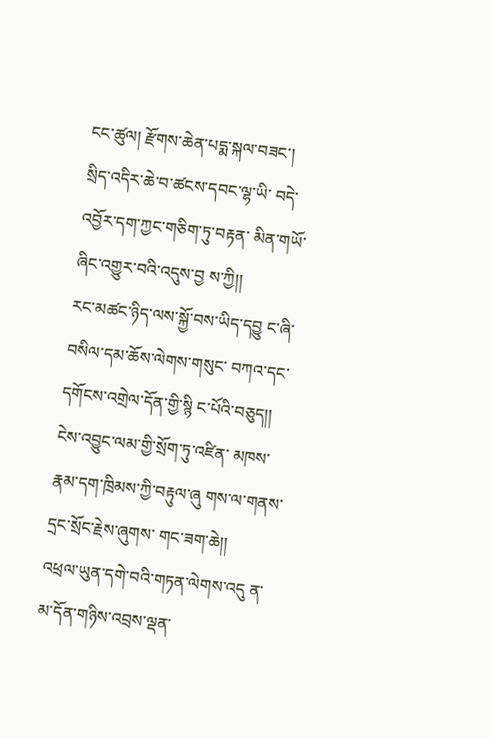ངང་ཚུལ། རྫོགས་ཆེན་པདྨ་སྐལ་བཟང་།
སྲིད་འདིར་ཆེ་བ་ཚངས་དབང་ལྷ་ཡི་ བདེ་འབྱོར་དག་ཀྱང་གཅིག་ཏུ་བརྟན་ མིན་གཡོ་ཞིང་འགྱུར་བའི་འདུས་བྱ ས་ཀྱི།།
རང་མཚང་ཉིད་ལས་སྐྱོ་བས་ཡིད་དབྱུ ང་ཞི་བསིལ་དམ་ཆོས་ལེགས་གསུང་ བཀའ་དང་དགོངས་འགྲེལ་དོན་གྱི་སྙི ང་པོའི་བཅུད།།
ངེས་འབྱུང་ལམ་གྱི་སྲོག་ཏུ་འཛིན་ མཁས་རྣམ་དག་ཁྲིམས་ཀྱི་བརྟུལ་ཞུ གས་ལ་གནས་དྲང་སྲོང་རྗེས་ཞུགས་ གང་ཟག་ཆེ།།
འཕྲལ་ཡུན་དགེ་བའི་གཏན་ལེགས་འདུ ན་མ་དོན་གཉིས་འབྲས་ལྡན་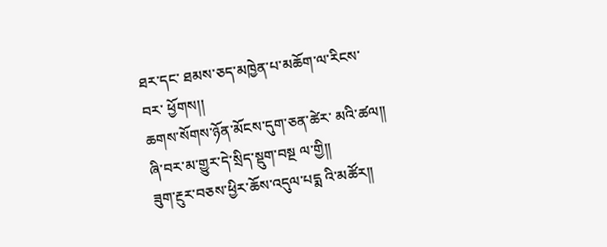ཐར་དང་ ཐམས་ཅད་མཁྱེན་པ་མཆོག་ལ་རིངས་བར་ ཕྱོགས།།
ཆགས་སོགས་ཉོན་མོངས་དུག་ཅན་ཚེར་ མའི་ཚལ།།
ཞི་བར་མ་གྱུར་དེ་སྲིད་སྡུག་བསྔ ལ་གྱི།།
ཟུག་རྔུར་བཅས་ཕྱིར་ཆོས་འདུལ་པདྨ འི་མཚོར།།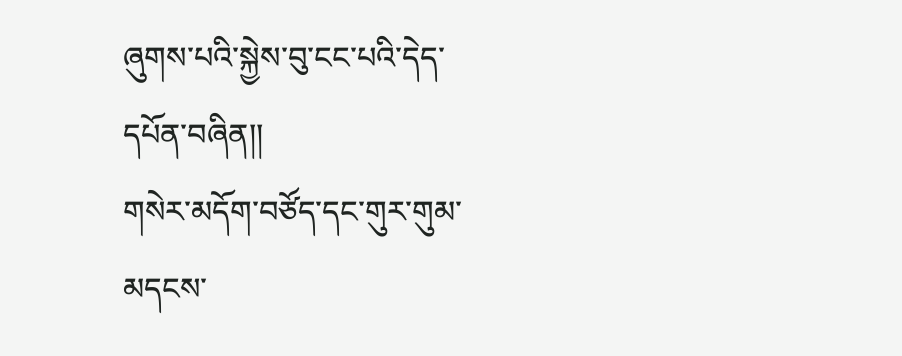ཞུགས་པའི་སྐྱེས་བུ་ངང་པའི་དེད་ དཔོན་བཞིན།།
གསེར་མདོག་བཙོད་དང་གུར་གུམ་ མདངས་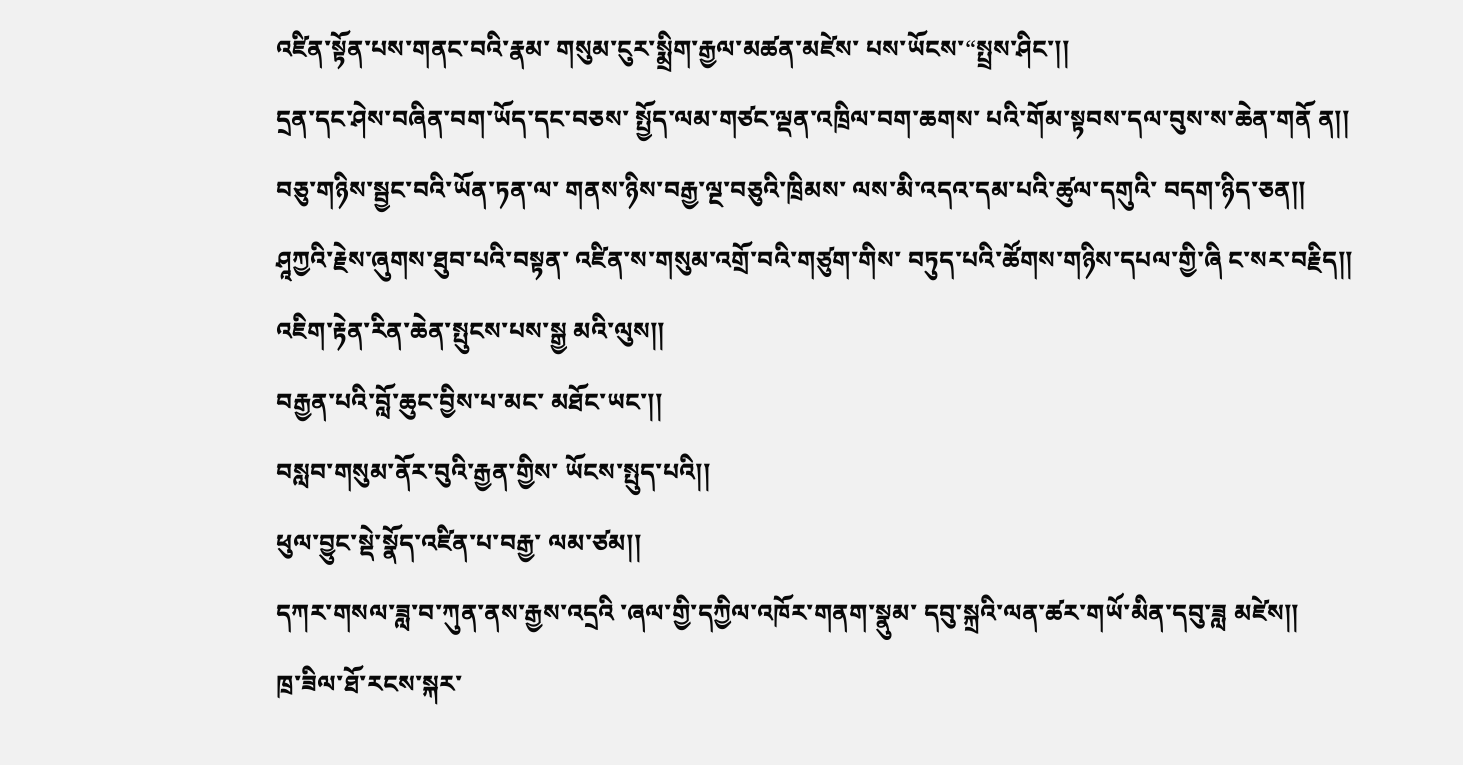འཛིན་སྟོན་པས་གནང་བའི་རྣམ་ གསུམ་ངུར་སྨྲིག་རྒྱལ་མཚན་མཛེས་ པས་ཡོངས་“སྤྲས་ཤིང་།།
དྲན་དང་ཤེས་བཞིན་བག་ཡོད་དང་བཅས་ སྤྱོད་ལམ་གཙང་ལྡན་འཁྲིལ་བག་ཆགས་ པའི་གོམ་སྟབས་དལ་བུས་ས་ཆེན་གནོ ན།།
བཅུ་གཉིས་སྦྱང་བའི་ཡོན་ཏན་ལ་ གནས་ཉིས་བརྒྱ་ལྔ་བཅུའི་ཁྲིམས་ ལས་མི་འདའ་དམ་པའི་ཚུལ་དགུའི་ བདག་ཉིད་ཅན།།
ཤཱཀྱའི་རྗེས་ཞུགས་ཐུབ་པའི་བསྟན་ འཛིན་ས་གསུམ་འགྲོ་བའི་གཙུག་གིས་ བཏུད་པའི་ཚོགས་གཉིས་དཔལ་གྱི་ཞི ང་སར་བརྗིད།།
འཇིག་རྟེན་རིན་ཆེན་སྤུངས་པས་སྒྱ མའི་ལུས།།
བརྒྱན་པའི་བློ་ཆུང་བྱིས་པ་མང་ མཐོང་ཡང་།།
བསླབ་གསུམ་ནོར་བུའི་རྒྱན་གྱིས་ ཡོངས་སྤུད་པའི།།
ཕུལ་བྱུང་སྡེ་སྣོད་འཛིན་པ་བརྒྱ་ ལམ་ཙམ།།
དཀར་གསལ་ཟླ་བ་ཀུན་ནས་རྒྱས་འདྲའི ་ཞལ་གྱི་དཀྱིལ་འཁོར་གནག་སྣུམ་ དབུ་སྐྲའི་ལན་ཚར་གཡོ་མིན་དབུ་ཟླ མཛེས།།
ཁྲ་ཟིལ་ཐོ་རངས་སྐར་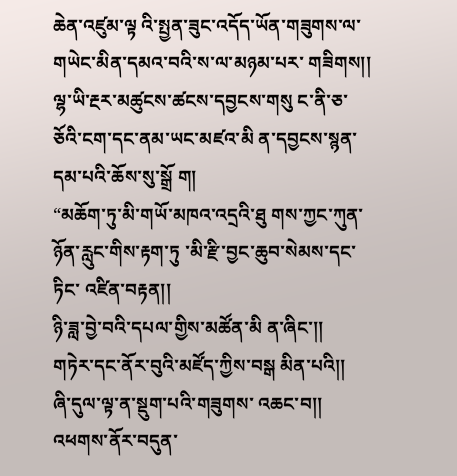ཆེན་འཛུམ་ལྟ འི་སྤྱན་ཟུང་འདོད་ཡོན་གཟུགས་ལ་ གཡེང་མིན་དམའ་བའི་ས་ལ་མཉམ་པར་ གཟིགས།།
ལྷ་ཡི་རྔར་མཚུངས་ཚངས་དབྱངས་གསུ ང་ནི་ཅ་ཅོའི་ངག་དང་ནམ་ཡང་མཛའ་མི ན་དབྱངས་སྙན་དམ་པའི་ཆོས་སུ་སྒྲོ ག།
“མཆོག་ཏུ་མི་གཡོ་མཁའ་འདྲའི་ཐུ གས་ཀྱང་ཀུན་ཉོན་རླུང་གིས་རྟག་ཏུ ་མི་རྫི་བྱང་ཆུབ་སེམས་དང་ཏིང་ འཛིན་བརྟན།།
ཉི་ཟླ་བྱེ་བའི་དཔལ་གྱིས་མཚོན་མི ན་ཞིང་།།
གཏེར་དང་ནོར་བུའི་མཛོད་ཀྱིས་བསྒ མིན་པའི།།
ཞི་དུལ་ལྟ་ན་སྡུག་པའི་གཟུགས་ འཆང་བ།།
འཕགས་ནོར་བདུན་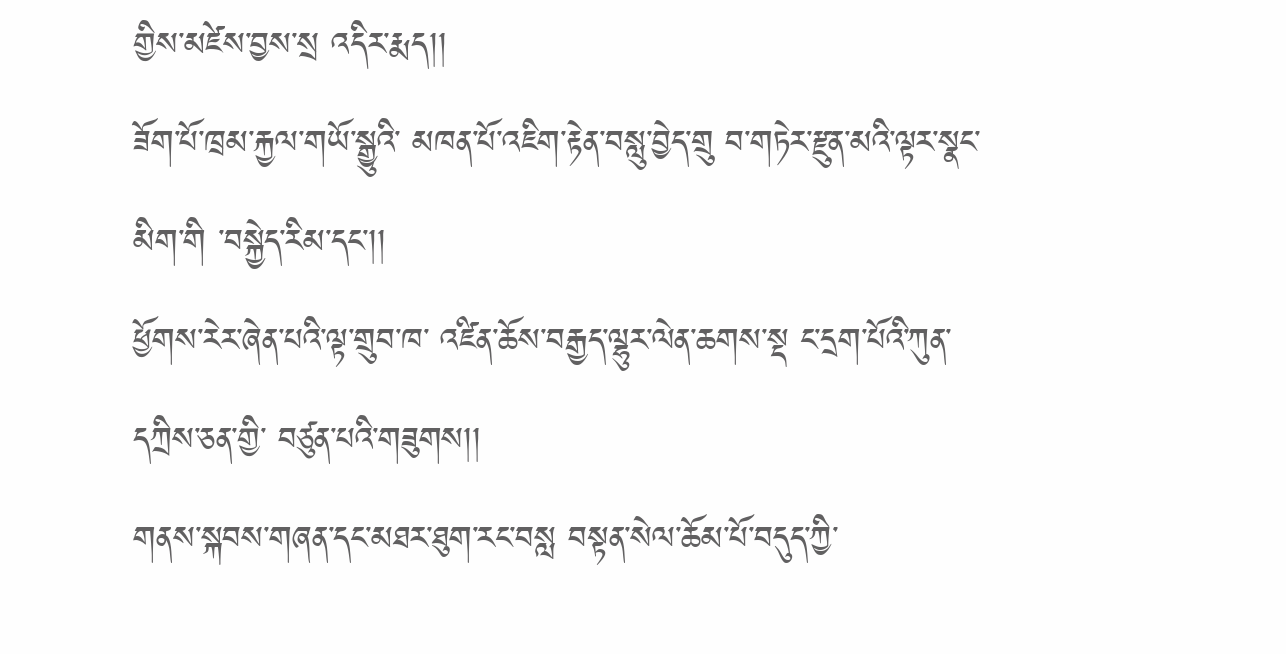གྱིས་མཛེས་བྱས་སྲ འདིར་རྨད།།
ཟོག་པོ་ཁྲམ་རྐྱལ་གཡོ་སྒྱུའི་ མཁན་པོ་འཇིག་རྟེན་བསླུ་བྱེད་གྲུ བ་གཏེར་རྫུན་མའི་ལྟར་སྣང་མིག་གི ་བསྐྱེད་རིམ་དང་།།
ཕྱོགས་རེར་ཞེན་པའི་ལྟ་གྲུབ་ཁ་ འཛིན་ཆོས་བརྒྱད་ལྷུར་ལེན་ཆགས་སྡ ང་དྲག་པོའི་ཀུན་དཀྲིས་ཅན་གྱི་ བཙུན་པའི་གཟུགས།།
གནས་སྐབས་གཞན་དང་མཐར་ཐུག་རང་བསླ བསྟན་སེལ་ཆོམ་པོ་བདུད་ཀྱི་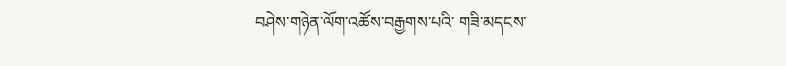བཤེས་གཉེན་ལོག་འཚོས་བརྒྱགས་པའི་ གཟི་མདངས་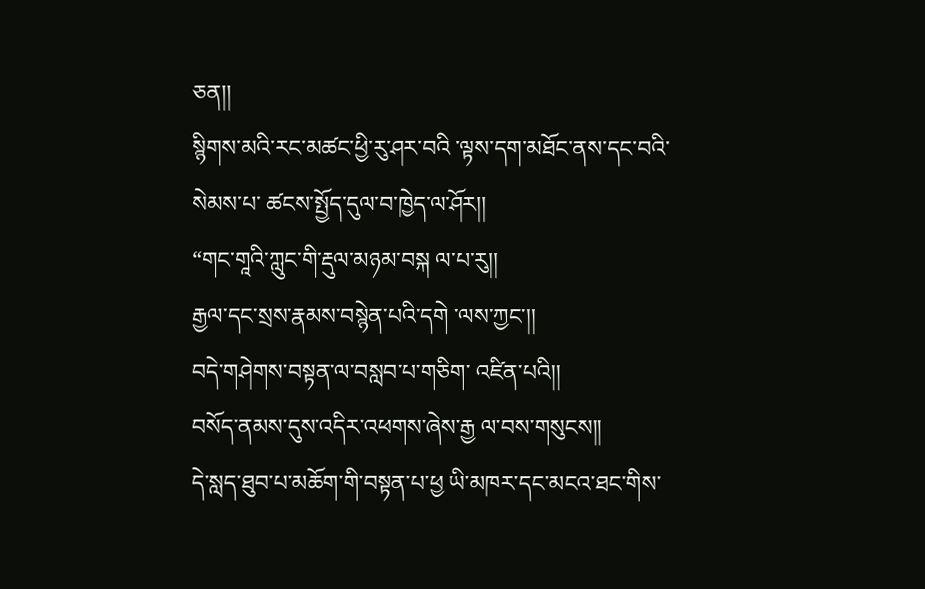ཅན།།
སྙིགས་མའི་རང་མཚང་ཕྱི་རུ་ཤར་བའི ་ལྟས་དག་མཐོང་ནས་དང་བའི་སེམས་པ་ ཚངས་སྤྱོད་དུལ་བ་ཁྱེད་ལ་ཤོར།།
“གང་གཱའི་ཀླུང་གི་རྡུལ་མཉམ་བསྐ ལ་པ་རུ།།
རྒྱལ་དང་སྲས་རྣམས་བསྙེན་པའི་དགེ ་ལས་ཀྱང་།།
བདེ་གཤེགས་བསྟན་ལ་བསླབ་པ་གཅིག་ འཛིན་པའི།།
བསོད་ནམས་དུས་འདིར་འཕགས་ཞེས་རྒྱ ལ་བས་གསུངས།།
དེ་སླད་ཐུབ་པ་མཆོག་གི་བསྟན་པ་ཕྱ ཡི་མཁར་དང་མངའ་ཐང་གིས་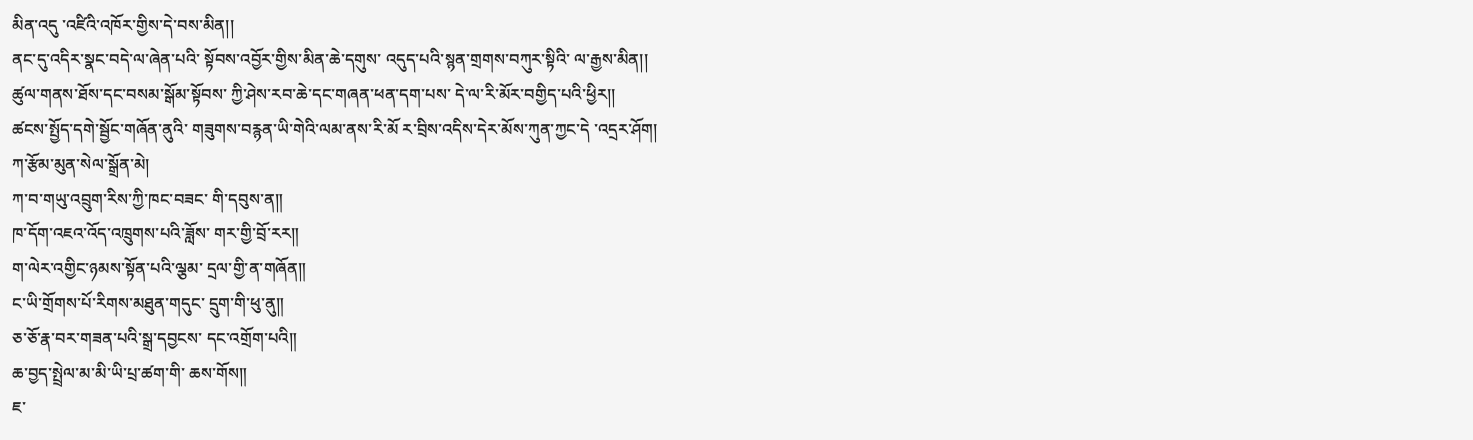མིན་འདུ ་འཛིའི་འཁོར་གྱིས་དེ་བས་མིན།།
ནང་དུ་འདིར་སྣང་བདེ་ལ་ཞེན་པའི་ སྟོབས་འབྱོར་གྱིས་མིན་ཆེ་དགུས་ འདུད་པའི་སྙན་གྲགས་བཀུར་སྟིའི་ ལ་རྒྱས་མིན།།
ཚུལ་གནས་ཐོས་དང་བསམ་སྒོམ་སྟོབས་ ཀྱི་ཤེས་རབ་ཆེ་དང་གཞན་ཕན་དག་པས་ དེ་ལ་རི་མོར་བགྱིད་པའི་ཕྱིར།།
ཚངས་སྤྱོད་དགེ་སྦྱོང་གཞོན་ནུའི་ གཟུགས་བརྙན་ཡི་གེའི་ལམ་ནས་རི་མོ ར་བྲིས་འདིས་དེར་མོས་ཀུན་ཀྱང་དེ ་འདྲར་ཤོག།
ཀ་རྩོམ་མུན་སེལ་སྒྲོན་མེ།
ཀ་བ་གཡུ་འབྲུག་རིས་ཀྱི་ཁང་བཟང་ གི་དབུས་ན༎
ཁ་དོག་འཇའ་འོད་འཁྲུགས་པའི་ཟློས་ གར་གྱི་བྲོ་རར༎
ག་ལེར་འགྱིང་ཉམས་སྟོན་པའི་ལྕམ་ དྲལ་གྱི་ན་གཞོན༎
ང་ཡི་གྲོགས་པོ་རིགས་མཐུན་གདུང་ དྲུག་གི་ཕུ་ནུ༎
ཅ་ཅོ་རྣ་བར་གཟན་པའི་སྒྲ་དབྱངས་ དང་འགྲོག་པའི༎
ཆ་བྱད་སྤྲེལ་མ་མི་ཡི་པྲ་ཚག་གི་ ཆས་གོས༎
ཇ་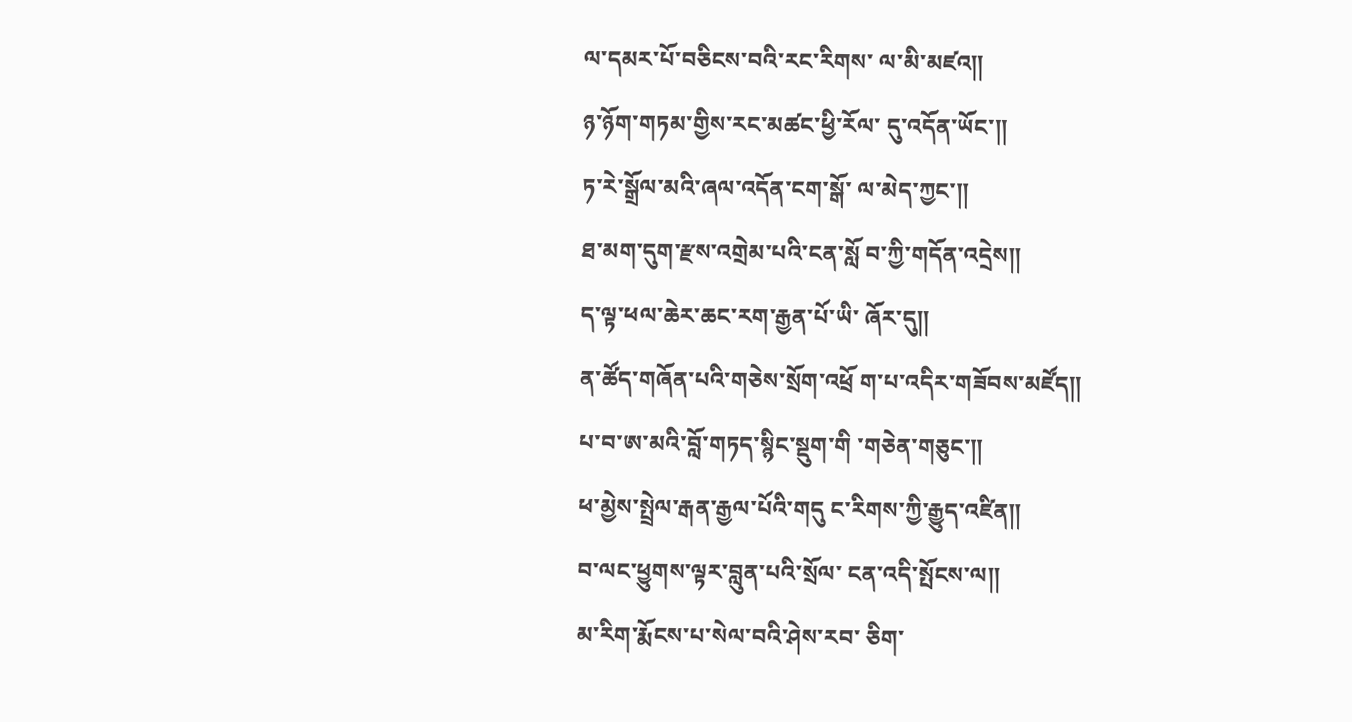ལ་དམར་པོ་བཅིངས་བའི་རང་རིགས་ ལ་མི་མཛའ༎
ཉ་ཉོག་གཏམ་གྱིས་རང་མཚང་ཕྱི་རོལ་ དུ་འདོན་ཡོང་༎
ཏ་རེ་སྒྲོལ་མའི་ཞལ་འདོན་ངག་སྒོ་ ལ་མེད་ཀྱང་༎
ཐ་མག་དུག་རྫས་འགྲེམ་པའི་ངན་སློ བ་ཀྱི་གདོན་འདྲེས༎
ད་ལྟ་ཕལ་ཆེར་ཆང་རག་རྒྱན་པོ་ཡི་ ཞོར་དུ༎
ན་ཚོད་གཞོན་པའི་གཅེས་སྲོག་འཕྲོ ག་པ་འདིར་གཟོབས་མཛོད༎
པ་བ་ཨ་མའི་བློ་གཏད་སྙིང་སྡུག་གི ་གཅེན་གཅུང་༎
ཕ་མྱེས་སྤྲེལ་རྒན་རྒྱལ་པོའི་གདུ ང་རིགས་ཀྱི་རྒྱུད་འཛིན༎
བ་ལང་ཕྱུགས་ལྟར་བླུན་པའི་སྲོལ་ ངན་འདི་སྤོངས་ལ༎
མ་རིག་རྨོངས་པ་སེལ་བའི་ཤེས་རབ་ ཅིག་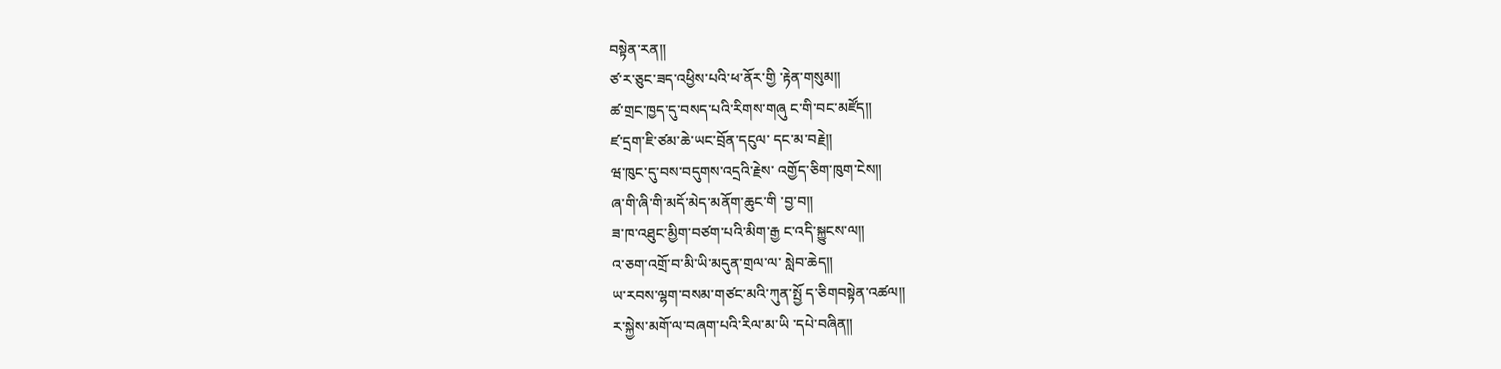བསྟེན་རན༎
ཙ་ར་ཅུང་ཟད་འཕྱིས་པའི་ཕ་ནོར་གྱི ་རྟེན་གསུམ༎
ཚ་གྲང་ཁྱད་དུ་བསད་པའི་རིགས་གཞུ ང་གི་བང་མཛོད༎
ཛ་དྲག་ཇི་ཙམ་ཆེ་ཡང་བྲོན་དངུལ་ དང་མ་བརྗེ༎
ཝ་ཁུང་དུ་བས་བདུགས་འདྲའི་རྗེས་ འགྱོད་ཅིག་ཁུག་ངེས༎
ཞ་གི་ཞི་གི་མདོ་མེད་མནོག་ཆུང་གི ་བྱ་བ༎
ཟ་ཁ་འཐུང་མྱིག་བཙག་པའི་མིག་རྒྱ ང་འདི་སྐྱུངས་ལ༎
འ་ཅག་འགྲོ་བ་མི་ཡི་མདུན་གྲལ་ལ་ སླེབ་ཆེད༎
ཡ་རབས་ལྷག་བསམ་གཙང་མའི་ཀུན་སྤྱོ ད་ཅིགབསྟེན་འཚལ༎
ར་སྐྱེས་མགོ་ལ་བཞག་པའི་རིལ་མ་ཡི ་དཔེ་བཞིན༎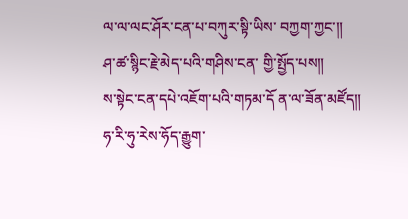ལ་ལ་ལང་ཤོར་ངན་པ་བཀུར་སྟི་ཡིས་ བཀྱག་ཀྱང་༎
ཤ་ཚ་སྙིང་རྗེ་མེད་པའི་གཤིས་ངན་ གྱི་སྤྱོད་པས༎
ས་སྟེང་ངན་དཔེ་འཇོག་པའི་གཏམ་དོ ན་ལ་ཟོན་མཛོད༎
ཧ་རི་ཧུ་རེས་ཧོད་རྒྱུག་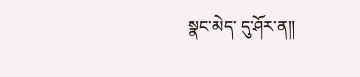སྣང་མེད་ དུ་ཤོར་ན༎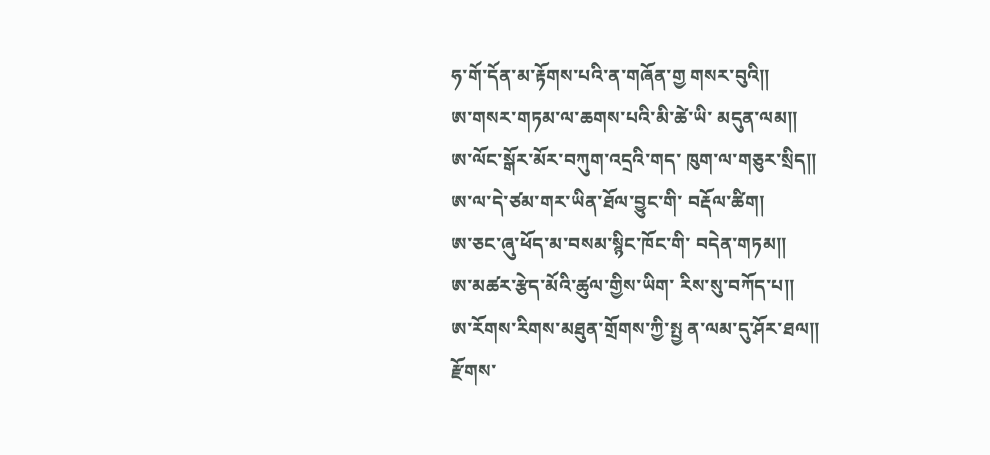ཧ་གོ་དོན་མ་རྟོགས་པའི་ན་གཞོན་གྱ གསར་བུའི༎
ཨ་གསར་གཏམ་ལ་ཆགས་པའི་མི་ཚེ་ཡི་ མདུན་ལམ༎
ཨ་ལོང་སྒོར་མོར་བཀུག་འདྲའི་གད་ ཁུག་ལ་གཅུར་སྲིད༎
ཨ་ལ་དེ་ཙམ་གར་ཡིན་ཐོལ་བྱུང་གི་ བརྡོལ་ཚིག།
ཨ་ཅང་ཞུ་ཕོད་མ་བསམ་སྙིང་ཁོང་གི་ བདེན་གཏམ༎
ཨ་མཚར་རྩེད་མོའི་ཚུལ་གྱིས་ཡིག་ རིས་སུ་བཀོད་པ༎
ཨ་རོགས་རིགས་མཐུན་གྲོགས་ཀྱི་སྤྱ ན་ལམ་དུ་ཤོར་ཐལ༎
རྫོགས་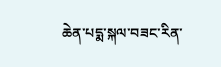ཆེན་པདྨ་སྐལ་བཟང་རིན་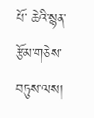པོ་ ཆེའི་སྙན་རྩོམ་གཅེས་བཏུས་ལས།